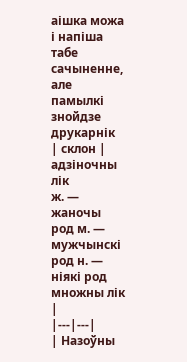аішка можа і напіша табе сачыненне,
але памылкі знойдзе друкарнік
| склон | адзіночны лік
ж. — жаночы род м. — мужчынскі род н. — ніякі род множны лік |
|---|---|
| Назоўны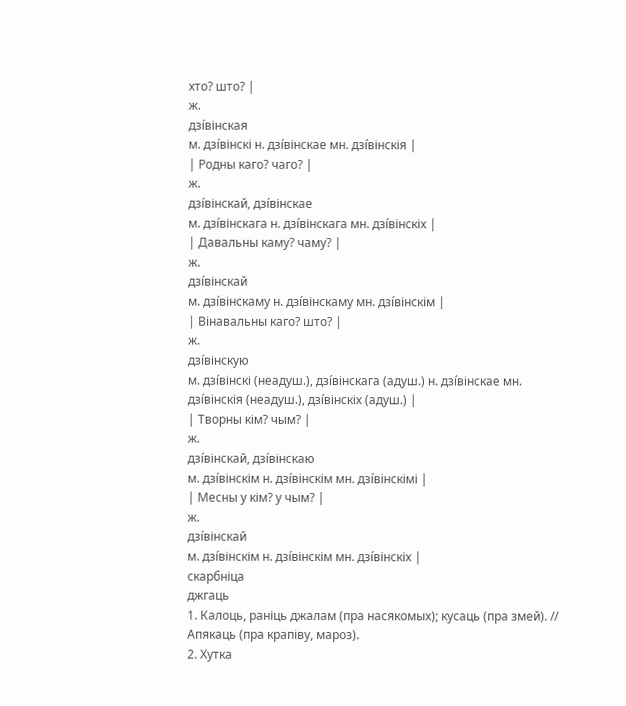хто? што? |
ж.
дзі́вінская
м. дзі́вінскі н. дзі́вінскае мн. дзі́вінскія |
| Родны каго? чаго? |
ж.
дзі́вінскай, дзі́вінскае
м. дзі́вінскага н. дзі́вінскага мн. дзі́вінскіх |
| Давальны каму? чаму? |
ж.
дзі́вінскай
м. дзі́вінскаму н. дзі́вінскаму мн. дзі́вінскім |
| Вінавальны каго? што? |
ж.
дзі́вінскую
м. дзі́вінскі (неадуш.), дзі́вінскага (адуш.) н. дзі́вінскае мн. дзі́вінскія (неадуш.), дзі́вінскіх (адуш.) |
| Творны кім? чым? |
ж.
дзі́вінскай, дзі́вінскаю
м. дзі́вінскім н. дзі́вінскім мн. дзі́вінскімі |
| Месны у кім? у чым? |
ж.
дзі́вінскай
м. дзі́вінскім н. дзі́вінскім мн. дзі́вінскіх |
скарбніца
джгаць
1. Калоць, раніць джалам (пра насякомых); кусаць (пра змей). // Апякаць (пра крапіву, мароз).
2. Хутка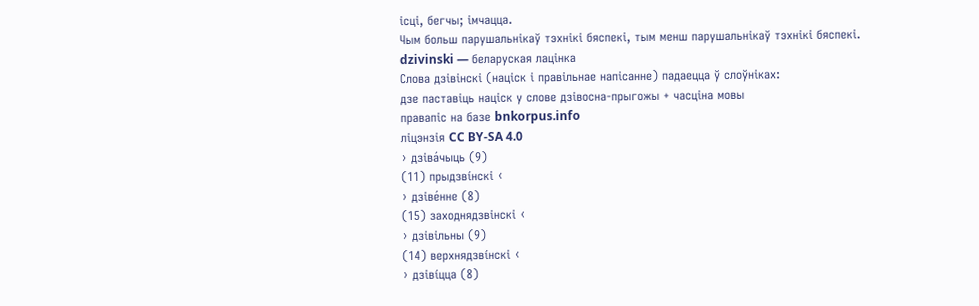ісці, бегчы; імчацца.
Чым больш парушальнікаў тэхнікі бяспекі, тым менш парушальнікаў тэхнікі бяспекі.
dzivinski — беларуская лацінка
Слова дзівінскі (націск і правільнае напісанне) падаецца ў слоўніках:
дзе паставіць націск у слове дзівосна-прыгожы + часціна мовы
правапіс на базе bnkorpus.info
ліцэнзія CC BY-SA 4.0
› дзіва́чыць (9)
(11) прыдзві́нскі ‹
› дзіве́нне (8)
(15) заходнядзвінскі ‹
› дзівільны (9)
(14) верхнядзві́нскі ‹
› дзіві́цца (8)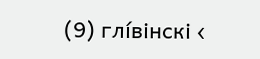(9) глі́вінскі ‹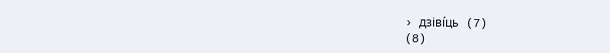› дзіві́ць (7)
(8)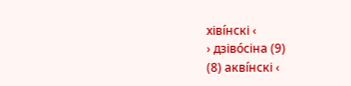хіві́нскі ‹
› дзіво́сіна (9)
(8) акві́нскі ‹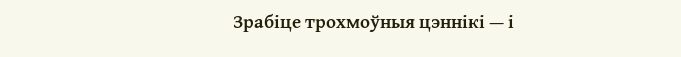Зрабіце трохмоўныя цэннікі — і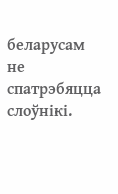беларусам не спатрэбяцца слоўнікі.